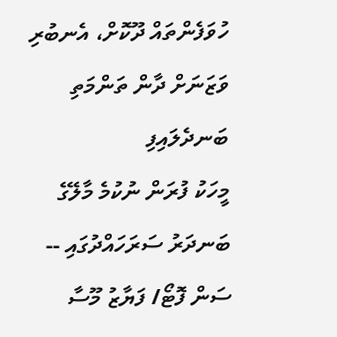ހުވަފެންތައް ދޫކޮށް، އެނބުރި ވަޒަނަށް ދާން ތަންމަތި ބަނދެލައިފި
މީހަކު ފުރަން ނުކުމެ މާލޭގެ ބަނދަރު ސަރަހައްދުގައި -- ސަން ފޮޓޯ/ ފަޔާޒު މޫސާ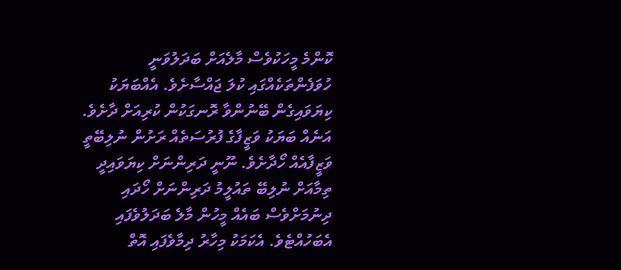ކޮންމެ މީހަކުވެސް މާލެއަށް ބަދަލުވަނީ ހުވަފެންތަކެއްގައި ކުލަ ޖައްސާށެވެ. އެއްބަޔަކު ކިޔަވައިގެން ބޭނުންވާ ރޮނގަކުން ކުރިއަށް ދާށެވެ. އަނެއް ބަޔަކު ވަޒީފާގެ ފުރުސަތެއް ރަށުން ނުލިބޭތީ ވަޒީފާއެއް ހޯދާށެވެ. ނޫނީ ދަރިންނަށް ކިޔަވައިދީ ތިމާއަށް ނުލިބޭ ތައުލީމު ދަރިންނަށް ހޯދައި ދިނުމަށްވެސް ބައެއް މީހުން މާލެ ބަދަލުވެފައި އެބަހުއްޓެވެ. އެކަމަކު މިހާރު ދިމާވެފައި އޮތް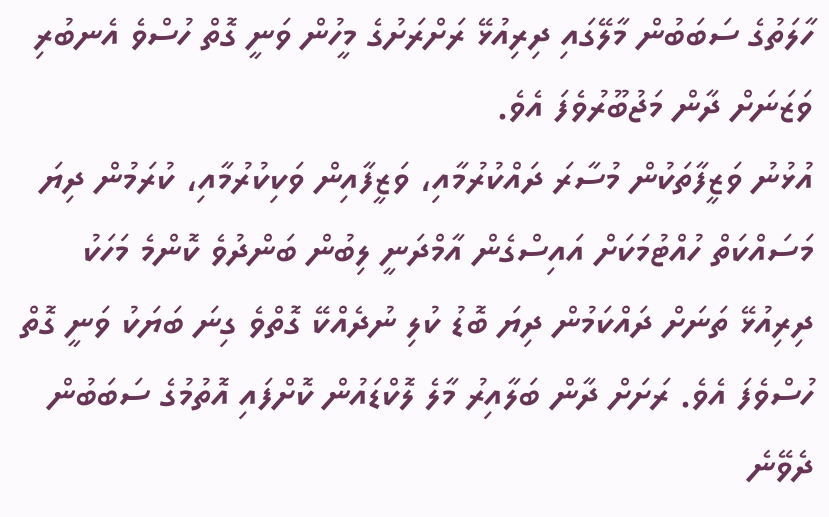ހާލަތުގެ ސަބަބުން މާލޭގައި ދިރިއުޅޭ ރަށްރަށުގެ މީހުން ވަނީ ގޮތް ހުސްވެ އެނބުރި ވަޒަނަށް ދާން މަޖުބޫރުވެފަ އެވެ.
އުޅުނު ވަޒީފާތަކުން މުސާރަ ދައްކުރުމާއި، ވަޒީފާއިން ވަކިކުރުމާއި، ކުރަމުން ދިޔަ މަސައްކަތް ހުއްޓުމަކަށް އައިސްގެން އާމްދަނީ ލިބުން ބަންދުވެ ކޮންމެ މަހަކު ދިރިއުޅޭ ތަނަށް ދައްކަމުން ދިޔަ ބޮޑު ކުލި ނުދެއްކޭ ގޮތްވެ ގިނަ ބަޔަކު ވަނީ ގޮތް ހުސްވެފަ އެވެ. ރަށަށް ދާން ބަލާއިރު މާލެ ލޮކްޑައުން ކޮށްފައި އޮތުމުގެ ސަބަބުން ދެވޭނެ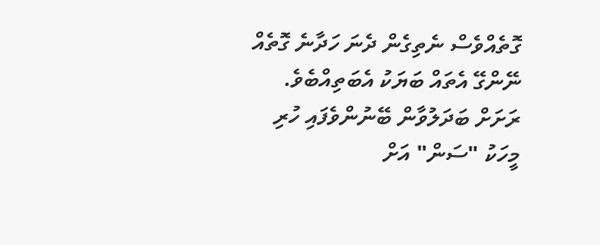ގޮތެއްވެސް ނެތިގެން ދެނަ ހަދާނެ ގޮތެއް ނޭންގޭ އެތައް ބަޔަކު އެބަތިއްބެވެ.
ރަށަށް ބަދަލުވާން ބޭނުންވެފައި ހުރި މީހަކު "ސަން" އަށް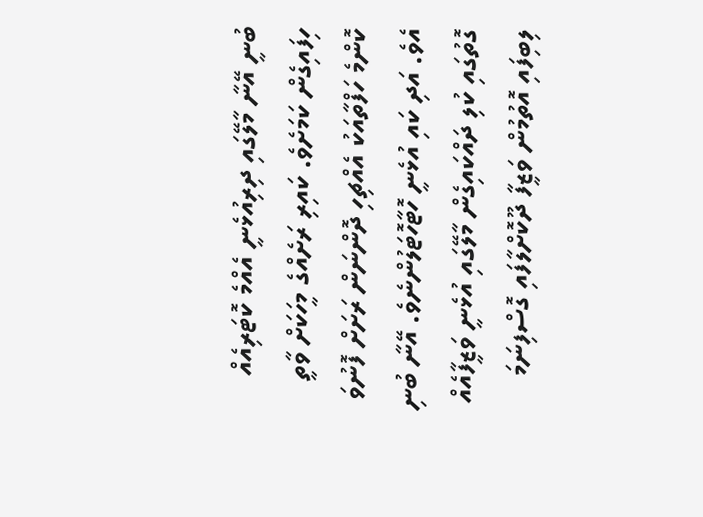ބުނީ އޭނާ މާލޭގައި ދިރިއުޅެނީ އެއްމެ ކޮޓަރިއެއް ހިފައިގެން ކަމަށެވެ. ކައިރި ރަށެއްގެ މީހަކަށް ވާތީ ކޮންމެ ހަފްތާއަކު އެއްޗިހި ދޮންނަން ރަށަށް ފޮނުވަ އެވެ. އަދި ކައި އުޅެނީ ހޮޓާހޮޓަލުންނެވެ. އޭނާ ބުނި ގޮތުގައި ކުލި ދައްކައިގެން މާލޭގައި އުޅެނީ ވަޒީފާއެއް ލިބިފައި އޮތުމުން ވަޒީފާ ދޫކޮށްލާފައި ގޮސްފިނަމަ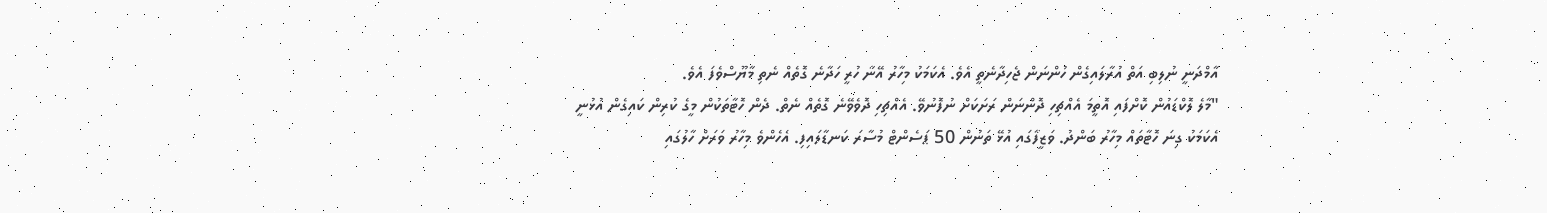އާމްދަނީ ނުލިބި އަތް އުރާލައިގެން ހުންނަން ޖެހިދާނެތީ އެވެ. އެކަމަކު މިހާރު އޭނާ ހުރީ ހަދާނެ ގޮތެއް ނެތި މާޔޫސްވެފަ އެވެ.
"މާލެ ލޮކްޑައުން ކޮށްފައި އޮތީމަ އެއްޗިހި ދޮންނަން ރަށަކަށް ނުފޮނުވޭ. އެއްޗިހި ދޮވެވޭނެ ގޮތެއް ނެތް. ދެން ހޮޓާތަކުން މީގެ ކުރިން ކައިގެން އުޅުނީ އެކަމަކު ގިނަ ހޮޓާތައް މިހާރު ބަންދު. ވަޒީފާގައި އުޅޭ ތަނުން 50 ޕަސެންޓް މުސާރަ ކަނޑާލައިފި. އެހެންވެ މިހާރު ވަރަށް ހާލުގައި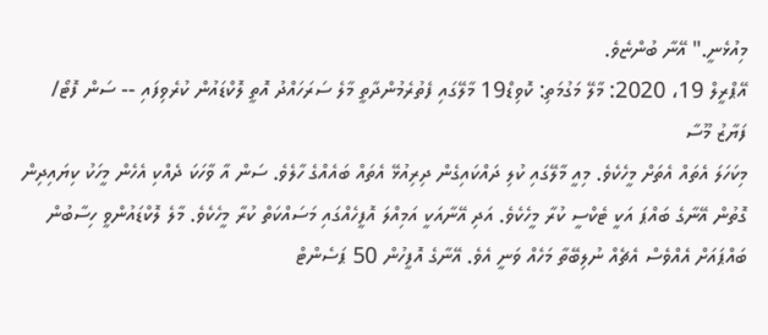މިއުޅެނީ." އޭނާ ބުންޏެވެ.
އޭޕްރީލް 19، 2020: މާލޭ މަގުމަތި: ކޮވިޑް19 މާލޭގައި ފެތުރެމުންދާތީ މާލެ ސަރަހައްދު އޮތީ ލޮކްޑައުން ކުރެވިފައި -- ސަން ފޮޓޯ/ ފަޔާޒު މޫސާ
މިކަހަލަ އެތައް އެތަށް މީހެކެވެ. މިއީ މާލޭގައި ކުލި ދައްކައިގެން ދިރިއުޅޭ އެތައް ބައެއްގެ ހާލެވެ. ސަން އާ ވާހަކަ ދެއްކި އެހެން މީހަކު ކިޔައިދިން ގޮތުން އޭނާގެ ބައްޕަ އަކީ ޓެކްސީ ކުރާ މީހެކެވެ. އަދި އޭނާއަކީ އަމިއްލަ އޮފީހެއްގައި މަސައްކަތް ކުރާ މީހެކެވެ. މާލެ ލޮކްޑައުންވީ ހިސާބުން ބައްޕައަށް އެއްވެސް އެޗެއް ނުލިބޭތާ މަހެއް ވަނީ އެވެ. އޭނާގެ އޮފީހުން 50 ޕަސެންޓް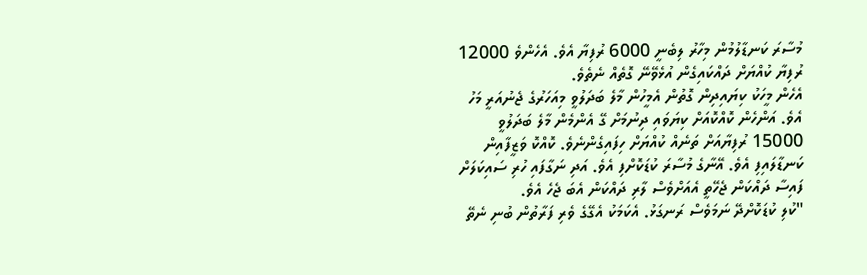މުސާރަ ކަނޑާލުމުން މިހާރު ލިބެނީ 6000 ރުފިޔާ އެވެ. އެހެންވެ 12000 ރުފިޔާ ކުއްޔަށް ދައްކައިގެން އުޅެވޭނޭ ގޮތެއް ނެތެވެ.
އެހެން މީހަކު ކިޔައިދިން ގޮތުން އެމީހުން މާލެ ބަދަލުވީ މިއަހަރުގެ ޖެނުއަރީ މަހު އެވެ. އަންހެން ކޮއްކޮއަށް ކިޔަވައި ދިނުމަށް ގޭ އެންމެން މާލެ ބަދަލުވީ 15000 ރުފިޔާއަށް ތަނެއް ކުއްޔަށް ހިފައިގެންނެވެ. ކޮއްކޮ ވަޒީފާއިން ކަނޑާލައިފި އެވެ. އޭނާގެ މުސާރަ ކުޑަކޮށްފި އެވެ. އަދި ނަގާފައި ހުރި ސައިކަލަށް ފައިސާ ދައްކަން ޖެހޭތީ އެއަށްވެސް ލާރި ދައްކަން އެބަ ޖެހެ އެވެ.
"ކުލި ކުޑަކޮށްދޭ ނަމަވެސް ރަނގަޅު. އެކަމަކު އެގޭގެ ވެރި ފަރާތުން ބުނި ނެތޭ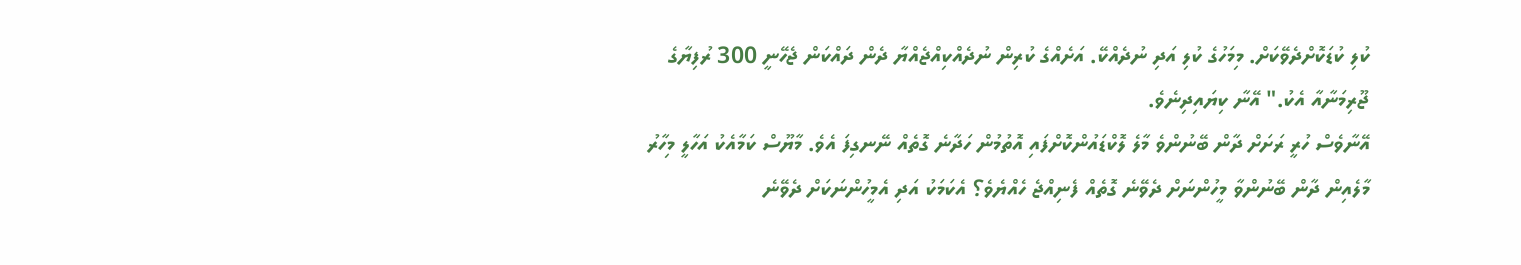ކުލި ކުޑަކޮށްދެވޭކަށް. މިމަހުގެ ކުލި އަދި ނުދެއްކޭ. އަށެއްގެ ކުރިން ނުދެއްކިއްޖެއްޔާ ދެން ދައްކަން ޖެހޭނީ 300 ރުފިޔާގެ ޖޫރިމަނާއާ އެކު." އޭނާ ކިޔައިދިނެވެ.
އޭނާވެސް ހުރީ ރަށަށް ދާން ބޭނުންވެ މާލެ ލޮކްޑައުންކޮށްފައި އޮތުމުން ހަދާނެ ގޮތެއް ނޭނގިފަ އެވެ. މާޔޫސް ކަމާއެކު އަހާލީ މިހާރު މާލެއިން ދާން ބޭނުންވާ މީހުންނަށް ދެވޭނެ ގޮތެއް ފެނިއްޖެ ހެއްޔެވެ؟ އެކަމަކު އަދި އެމީހުންނަކަށް ދެވޭނެ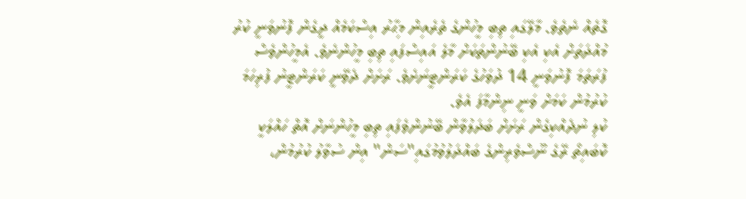ގޮތެއް ނެތެވެ. މާލޭގައި ތިބި މީހުންގެ ތެރެއިން މިޙާރު އިސްކަމެއް ދީގެން ފޮނުވަނީ ކުރު މުއްދަތަށް އެކި އެކި ބޭނުންތަކަށް މާލެ އައިސްފައި ތިބި މީހުންނެވެ. އެމީހުންވެސް ފުރަތަމަ ފޮނުވަނީ 14 ދުވަހުގެ ކަރަންޓީނަށެވެ. ރަށަށް ދެވޭނީ ކަރަންޓީނު ފުރިހަމަ ކުރުމުން ކަމަށް ވަނީ ނިންމާފަ އެވެ.
ކުލި ނުދެއްކިގެން ރަށަށް ބަދަލުވާން ބޭނުންވެފައި ތިބި މީހުންނަށް އޮތް ހައްލަކީ ކޮބައިތޯ ރޭގެ ނޫސްވެރިންގެ ބައްދަލުވުމުގައި"ސަން" އިން ސުވާލު ކުރުމުން،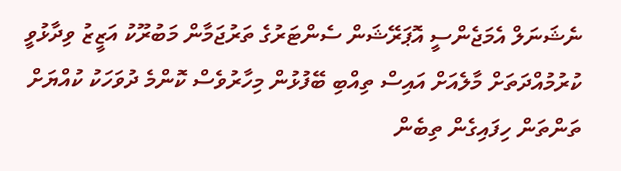ނެޝަނަލް އެމަޖެންސީ އޮޕަރޭޝަން ސެންޓަރުގެ ތަރުޖަމާން މަބުރޫކު އަޒީޒު ވިދާޅުވީ ކުރުމުއްދަތަށް މާލެއަށް އައިސް ތިއްބި ބޭފުޅުން މިހާރުވެސް ކޮންމެ ދުވަހަކު ކުއްޔަށް ތަންތަން ހިފައިގެން ތިބެން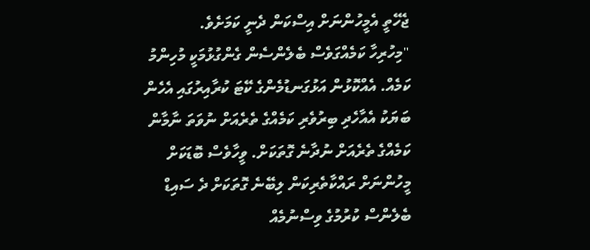ޖެހޭތީ އެމީހުންނަށް އިސްކަން ދެނީ ކަމަށެވެ.
"މިހުރިހާ ކަމެއްގަވެސް ބެލެންސެން ގެންގުޅުމަކީ މުހިންމު ކަމެއް. އެއްކޮޅުން އަޅުގަނޑުމެންގެ ކޭޓަ ކުރާއިރުގައި އެހެން ބަޔަކު އެއާހެދި ބިރުވެރި ކަމެއްގެ ތެރެއަށް ނުވަތަ ނާމާން ކަމެއްގެ ތެރެއަށް ނުދާނެ ގޮތަކަށް. ވީހާވެސް ބޮޑަކަށް މީހުންނަށް ރައްކާތެރިކަން ލިބޭނެ ގޮތަކަށް ދެ ސައިޑް ބެލެންސް ކުރުމުގެ ވިސްނުމެއް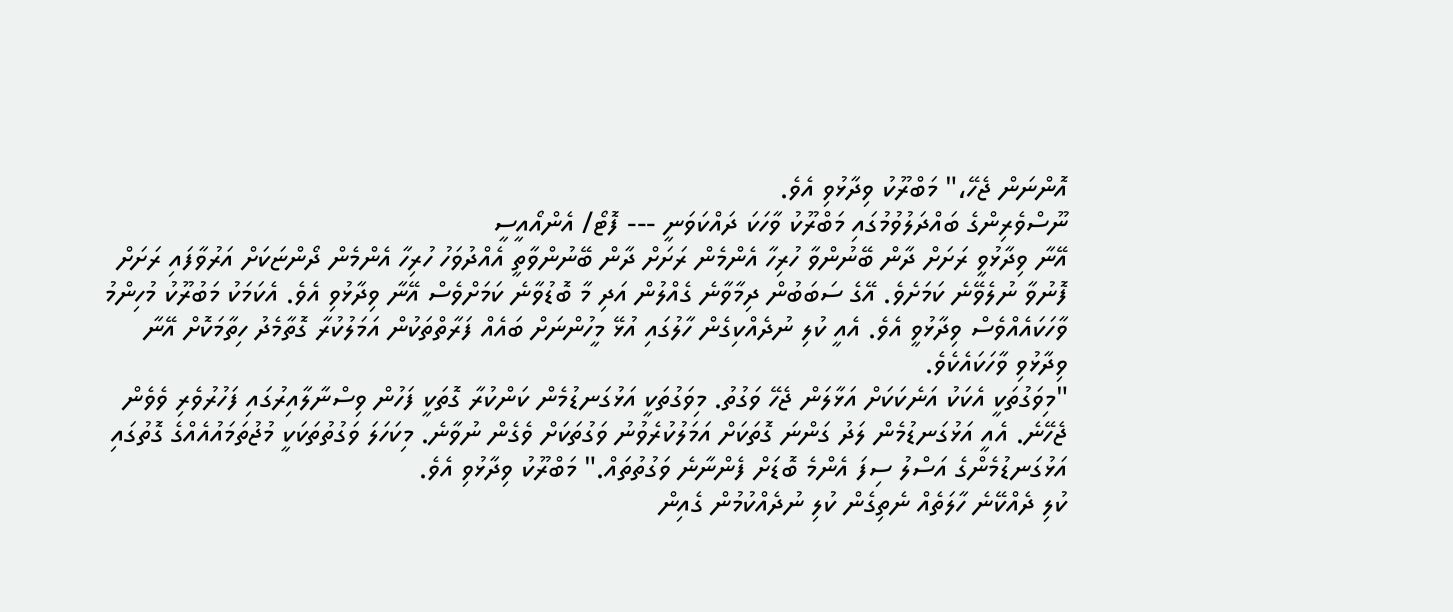އޮންނަން ޖެހޭ،" މަބްރޫކު ވިދާޅުވި އެވެ.
ނޫސްވެރިންގެ ބައްދަލުވުމުގައި މަބްރޫކު ވާހަކަ ދައްކަވަނީ --- ފޮޓޯ/ އެންއޯއީސީ
އޭނާ ވިދާޅުވީ ރަށަށް ދާން ބޭނުންވާ ހުރިހާ އެންމެން ރަށަށް ދާން ބޭނުންވާތީ އެއްދުވަހު ހުރިހާ އެންމެން ދޯންޏަކަށް އަރުވާފައި ރަށަށް ފޮނުވާ ނުލެވޭނެ ކަމަށެވެ. އޭގެ ސަބަބުން ދިމާވާނެ ގެއްލުން އަދި މާ ބޮޑުވާނެ ކަމަށްވެސް އޭނާ ވިދާޅުވި އެވެ. އެކަމަކު މަބުރޫކު މުހިންމު ވާހަކައެއްވެސް ވިދާޅުވީ އެވެ. އެއީ ކުލި ނުދެއްކިގެން ހާލުގައި އުޅޭ މީހުންނަށް ބައެއް ފަރާތްތަކުން އަމަލުކުރާ ގޮތާމެދު ހިތާމަކޮށް އޭނާ ވިދާޅުވި ވާހަކައެކެވެ.
"މިވަގުތަކީ އެކަކު އަނެކަކަށް އަޅާލަން ޖެހޭ ވަގުތު. މިވަގުތަކީ އަޅުގަނޑުމެން ކަންކުރާ ގޮތަކީ ފަހުން ވިސްނާލާއިރުގައި ފަހުރުވެރި ވެވެން ޖެހޭނެ. އެއީ އަޅުގަނޑުމެން ލަދު ގަންނަ ގޮތަކަށް އަމަލުކުރެވުނު ވަގުތަކަށް ވެގެން ނުވާނެ. މިކަހަލަ ވަގުތުތަކަކީ މުޖުތަމައުއެއްގެ ގޮތުގައި އަޅުގަނޑުމެންގެ އަސްލު ސިފަ އެންމެ ބޮޑަށް ފެންނާނެ ވަގުތުތައް." މަބްރޫކު ވިދާޅުވި އެވެ.
ކުލި ދެއްކޭނެ ހާލަތެއް ނެތިގެން ކުލި ނުދެއްކުމުން ގެއިން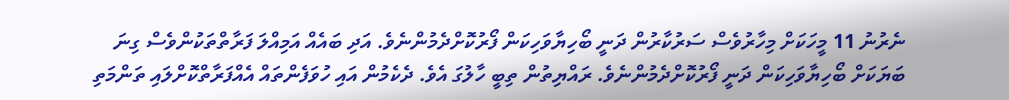ނެރުނު 11 މީހަކަށް މިހާރުވެސް ސަރުކާރުން ދަނީ ބޯހިޔާވަހިކަން ފޯރުކޮށްދެމުންނެވެ. އަދި ބައެއް އަމިއްލަ ފަރާތްތަކުންވެސް ގިނަ ބަޔަކަށް ބޯހިޔާވަހިކަން ދަނީ ފޯރުކޮށްދެމުންނެވެ. ރައްޔިތުން ތިބީ ހާލުގަ އެވެ. ދެކެމުން އައި ހުވަފެންތައް އެއްފަރާތްކޮށްލައި ތަންމަތި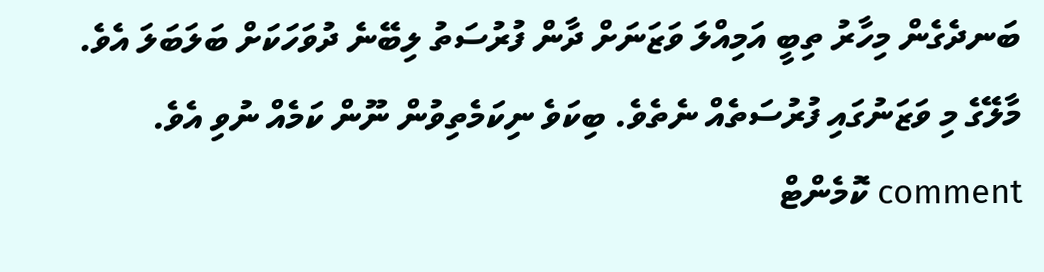ބަނދެގެން މިހާރު ތިބީ އަމިއްލަ ވަޒަނަށް ދާން ފުރުސަތު ލިބޭނެ ދުވަހަކަށް ބަލަބަލަ އެވެ. މާލޭގެ މި ވަޒަނުގައި ފުރުސަތެއް ނެތެވެ. ބިކަވެ ނިކަމެތިވުން ނޫން ކަމެއް ނުވި އެވެ.
comment ކޮމެންޓް